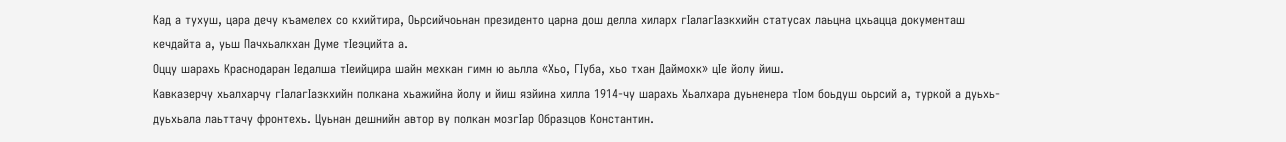Кад а тухуш, цара дечу къамелех со кхийтира, Оьрсийчоьнан президенто царна дош делла хиларх гIалагIазкхийн статусах лаьцна цхьацца документаш кечдайта а, уьш Пачхьалкхан Думе тIеэцийта а.
Оццу шарахь Краснодаран Iедалша тIеийцира шайн мехкан гимн ю аьлла «Хьо, ГIуба, хьо тхан Даймохк» цIе йолу йиш.
Кавказерчу хьалхарчу гIалагIазкхийн полкана хьажийна йолу и йиш язйина хилла 1914-чу шарахь Хьалхара дуьненера тIом боьдуш оьрсий а, туркой а дуьхь-дуьхьала лаьттачу фронтехь. Цуьнан дешнийн автор ву полкан мозгIар Образцов Константин.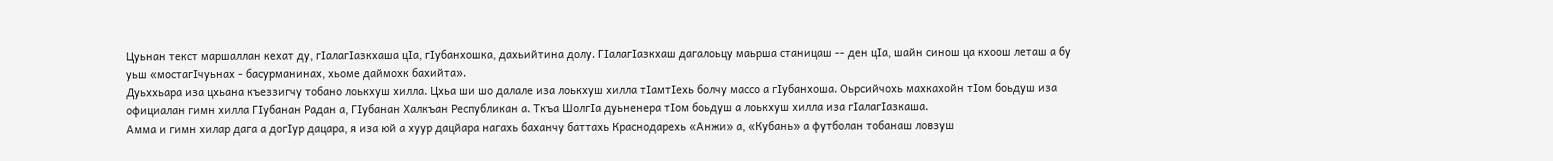Цуьнан текст маршаллан кехат ду, гIалагIазкхаша цIа, гIубанхошка, дахьийтина долу. ГIалагIазкхаш дагалоьцу маьрша станицаш -- ден цIа, шайн синош ца кхоош леташ а бу уьш «мостагIчуьнах - басурманинах, хьоме даймохк бахийта».
Дуьххьара иза цхьана къеззигчу тобано лоькхуш хилла. Цхьа ши шо далале иза лоькхуш хилла тIамтIехь болчу массо а гIубанхоша. Оьрсийчохь махкахойн тIом боьдуш иза официалан гимн хилла ГIубанан Радан а, ГIубанан Халкъан Республикан а. Ткъа ШолгIа дуьненера тIом боьдуш а лоькхуш хилла иза гIалагIазкаша.
Амма и гимн хилар дага а догIур дацара, я иза юй а хуур дацйара нагахь баханчу баттахь Краснодарехь «Анжи» а, «Кубань» а футболан тобанаш ловзуш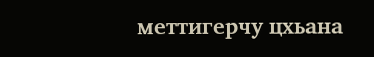меттигерчу цхьана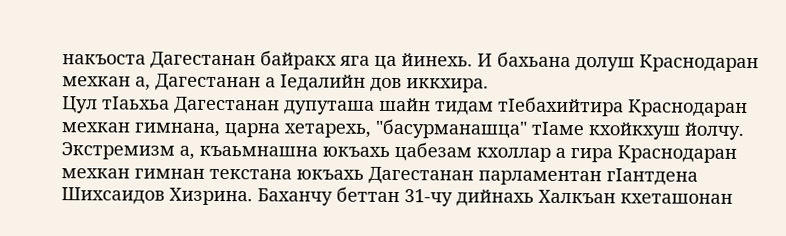накъоста Дагестанан байракх яга ца йинехь. И бахьана долуш Краснодаран мехкан а, Дагестанан а Iедалийн дов иккхира.
Цул тIаьхьа Дагестанан дупуташа шайн тидам тIебахийтира Краснодаран мехкан гимнана, царна хетарехь, "басурманашца" тIаме кхойкхуш йолчу.
Экстремизм а, къаьмнашна юкъахь цабезам кхоллар а гира Краснодаран мехкан гимнан текстана юкъахь Дагестанан парламентан гIантдена Шихсаидов Хизрина. Баханчу беттан 31-чу дийнахь Халкъан кхеташонан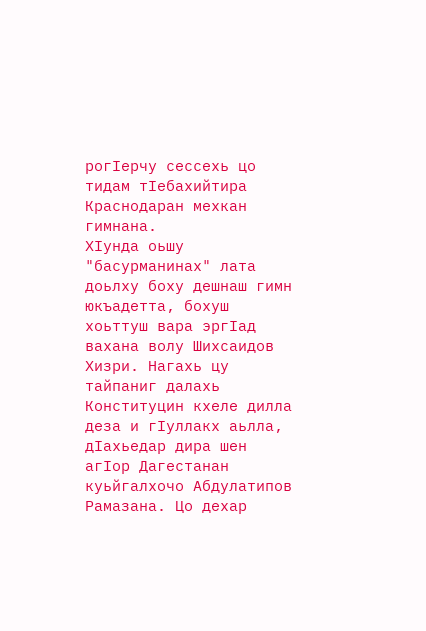рогIерчу сессехь цо тидам тIебахийтира Краснодаран мехкан гимнана.
ХIунда оьшу "басурманинах" лата доьлху боху дешнаш гимн юкъадетта, бохуш хоьттуш вара эргIад вахана волу Шихсаидов Хизри. Нагахь цу тайпаниг далахь Конституцин кхеле дилла деза и гIуллакх аьлла, дIахьедар дира шен агIор Дагестанан куьйгалхочо Абдулатипов Рамазана. Цо дехар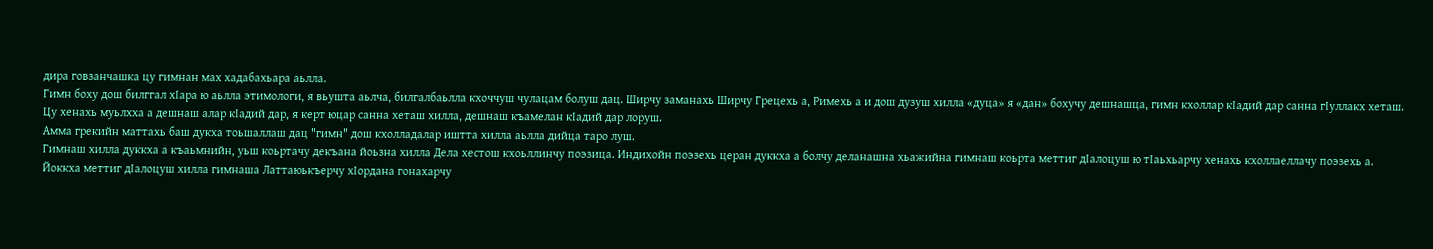дира говзанчашка цу гимнан мах хадабахьара аьлла.
Гимн боху дош билггал хIара ю аьлла этимологи, я вьушта аьлча, билгалбаьлла кхоччуш чулацам болуш дац. Ширчу заманахь Ширчу Грецехь а, Римехь а и дош дузуш хилла «дуца» я «дан» бохучу дешнашца, гимн кхоллар кIадий дар санна гIуллакх хеташ.
Цу хенахь муьлхха а дешнаш алар кIадий дар, я керт юцар санна хеташ хилла, дешнаш къамелан кIадий дар лоруш.
Амма грекийн маттахь баш дукха тоьшаллаш дац "гимн" дош кхолладалар иштта хилла аьлла дийца таро луш.
Гимнаш хилла дуккха а къаьмнийн, уьш коьртачу декъана йоьзна хилла Дела хестош кхоьллинчу поэзица. Индихойн поэзехь церан дуккха а болчу деланашна хьажийна гимнаш коьрта меттиг дIалоцуш ю тIаьхьарчу хенахь кхоллаеллачу поэзехь а.
Йоккха меттиг дIалоцуш хилла гимнаша Латтаюькъерчу хIордана гонахарчу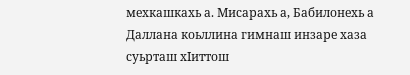мехкашкахь а. Мисарахь а, Бабилонехь а Даллана коьллина гимнаш инзаре хаза суьрташ хIиттош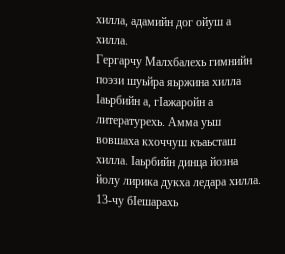хилла, адамийн дог ойуш а хилла.
Гергарчу Малхбалехь гимнийн поэзи шуьйра яьржина хилла Iаьрбийн а, гIажаройн а литературехь. Амма уьш вовшаха кхоччуш къаьсташ хилла. Iаьрбийн динца йозна йолу лирика дукха ледара хилла. 13-чу бIешарахь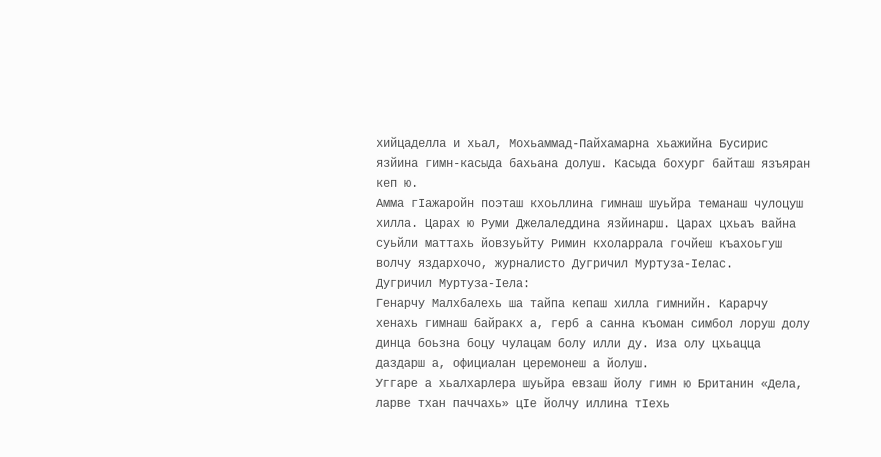хийцаделла и хьал, Мохьаммад-Пайхамарна хьажийна Бусирис язйина гимн-касыда бахьана долуш. Касыда бохург байташ язъяран кеп ю.
Амма гIажаройн поэташ кхоьллина гимнаш шуьйра теманаш чулоцуш хилла. Царах ю Руми Джелаледдина язйинарш. Царах цхьаъ вайна суьйли маттахь йовзуьйту Римин кхоларрала гочйеш къахоьгуш волчу яздархочо, журналисто Дугричил Муртуза-Iелас.
Дугричил Муртуза-Iела:
Генарчу Малхбалехь ша тайпа кепаш хилла гимнийн. Карарчу хенахь гимнаш байракх а, герб а санна къоман симбол лоруш долу динца боьзна боцу чулацам болу илли ду. Иза олу цхьацца даздарш а, официалан церемонеш а йолуш.
Уггаре а хьалхарлера шуьйра евзаш йолу гимн ю Британин «Дела, ларве тхан паччахь» цIе йолчу иллина тIехь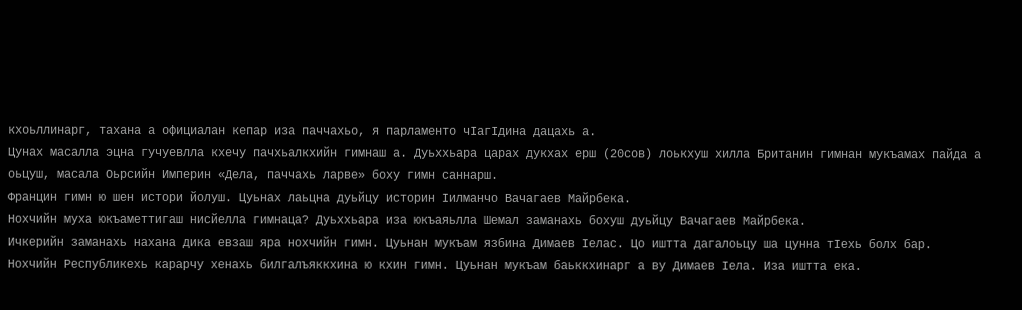кхоьллинарг, тахана а официалан кепар иза паччахьо, я парламенто чIагIдина дацахь а.
Цунах масалла эцна гучуевлла кхечу пачхьалкхийн гимнаш а. Дуьххьара царах дукхах ерш (20сов) лоькхуш хилла Британин гимнан мукъамах пайда а оьцуш, масала Оьрсийн Империн «Дела, паччахь ларве» боху гимн саннарш.
Францин гимн ю шен истори йолуш. Цуьнах лаьцна дуьйцу историн Iилманчо Вачагаев Майрбека.
Нохчийн муха юкъаметтигаш нисйелла гимнаца? Дуьххьара иза юкъаяьлла Шемал заманахь бохуш дуьйцу Вачагаев Майрбека.
Ичкерийн заманахь нахана дика евзаш яра нохчийн гимн. Цуьнан мукъам язбина Димаев Iелас. Цо иштта дагалоьцу ша цунна тIехь болх бар.
Нохчийн Республикехь карарчу хенахь билгалъяккхина ю кхин гимн. Цуьнан мукъам баьккхинарг а ву Димаев Iела. Иза иштта ека.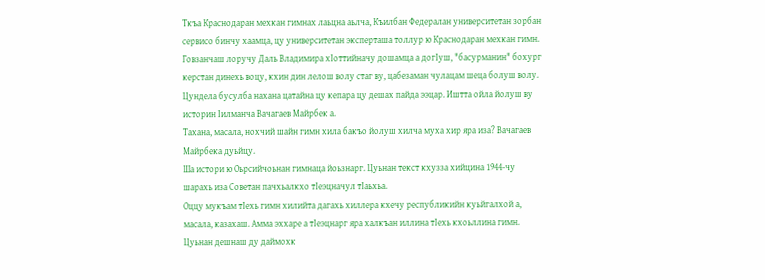Ткъа Краснодаран мехкан гимнах лаьцна аьлча, Къилбан Федералан университетан зорбан сервисо бинчу хаамца, цу университетан эксперташа толлур ю Краснодаран мехкан гимн.
Говзанчаш лоручу Даль Владимира хIоттийначу дошамца а догIуш, "басурманин" бохург керстан динехь воцу, кхин дин лелош волу стаг ву, цабезаман чулацам шеца болуш волу. Цундела бусулба нахана цатайна цу кепара цу дешах пайда ээцар. Иштта ойла йолуш ву историн Iилманча Вачагаев Майрбек а.
Тахана, масала, нохчий шайн гимн хила бакъо йолуш хилча муха хир яра иза? Вачагаев Майрбека дуьйцу.
Ша истори ю Оьрсийчоьнан гимнаца йоьзнарг. Цуьнан текст кхузза хийцина 1944-чу шарахь иза Советан пачхьалкхо тIеэцначул тIаьхьа.
Оццу мукъам тIехь гимн хилийта дагахь хиллера кхечу республикийн куьйгалхой а, масала, казахаш. Амма эххаре а тIеэцнарг яра халкъан иллина тIехь кхоьллина гимн. Цуьнан дешнаш ду даймохк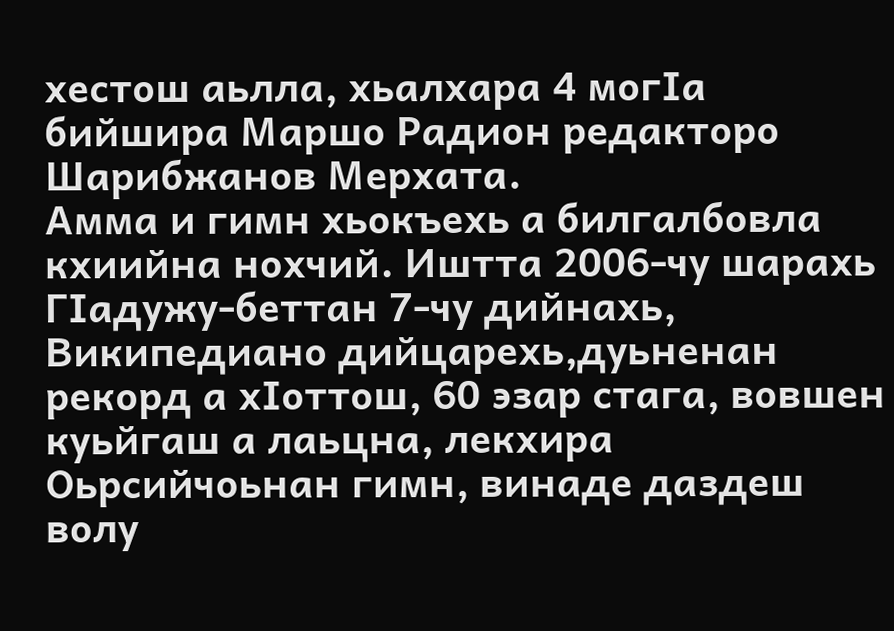хестош аьлла, хьалхара 4 могIа бийшира Маршо Радион редакторо Шарибжанов Мерхата.
Амма и гимн хьокъехь а билгалбовла кхиийна нохчий. Иштта 2006-чу шарахь ГIадужу-беттан 7-чу дийнахь, Википедиано дийцарехь,дуьненан рекорд а хIоттош, 60 эзар стага, вовшен куьйгаш а лаьцна, лекхира Оьрсийчоьнан гимн, винаде даздеш волу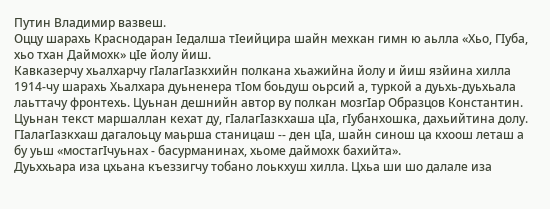Путин Владимир вазвеш.
Оццу шарахь Краснодаран Iедалша тIеийцира шайн мехкан гимн ю аьлла «Хьо, ГIуба, хьо тхан Даймохк» цIе йолу йиш.
Кавказерчу хьалхарчу гIалагIазкхийн полкана хьажийна йолу и йиш язйина хилла 1914-чу шарахь Хьалхара дуьненера тIом боьдуш оьрсий а, туркой а дуьхь-дуьхьала лаьттачу фронтехь. Цуьнан дешнийн автор ву полкан мозгIар Образцов Константин.
Цуьнан текст маршаллан кехат ду, гIалагIазкхаша цIа, гIубанхошка, дахьийтина долу. ГIалагIазкхаш дагалоьцу маьрша станицаш -- ден цIа, шайн синош ца кхоош леташ а бу уьш «мостагIчуьнах - басурманинах, хьоме даймохк бахийта».
Дуьххьара иза цхьана къеззигчу тобано лоькхуш хилла. Цхьа ши шо далале иза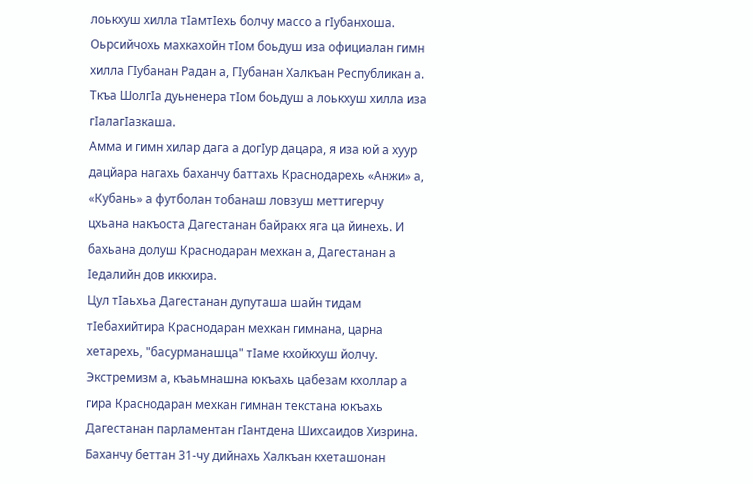лоькхуш хилла тIамтIехь болчу массо а гIубанхоша. Оьрсийчохь махкахойн тIом боьдуш иза официалан гимн хилла ГIубанан Радан а, ГIубанан Халкъан Республикан а. Ткъа ШолгIа дуьненера тIом боьдуш а лоькхуш хилла иза гIалагIазкаша.
Амма и гимн хилар дага а догIур дацара, я иза юй а хуур дацйара нагахь баханчу баттахь Краснодарехь «Анжи» а, «Кубань» а футболан тобанаш ловзуш меттигерчу цхьана накъоста Дагестанан байракх яга ца йинехь. И бахьана долуш Краснодаран мехкан а, Дагестанан а Iедалийн дов иккхира.
Цул тIаьхьа Дагестанан дупуташа шайн тидам тIебахийтира Краснодаран мехкан гимнана, царна хетарехь, "басурманашца" тIаме кхойкхуш йолчу.
Экстремизм а, къаьмнашна юкъахь цабезам кхоллар а гира Краснодаран мехкан гимнан текстана юкъахь Дагестанан парламентан гIантдена Шихсаидов Хизрина. Баханчу беттан 31-чу дийнахь Халкъан кхеташонан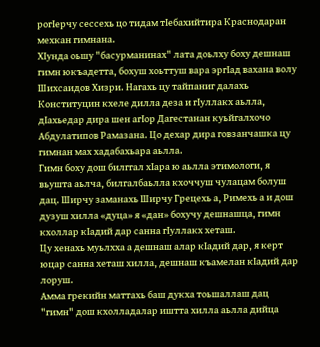рогIерчу сессехь цо тидам тIебахийтира Краснодаран мехкан гимнана.
ХIунда оьшу "басурманинах" лата доьлху боху дешнаш гимн юкъадетта, бохуш хоьттуш вара эргIад вахана волу Шихсаидов Хизри. Нагахь цу тайпаниг далахь Конституцин кхеле дилла деза и гIуллакх аьлла, дIахьедар дира шен агIор Дагестанан куьйгалхочо Абдулатипов Рамазана. Цо дехар дира говзанчашка цу гимнан мах хадабахьара аьлла.
Гимн боху дош билггал хIара ю аьлла этимологи, я вьушта аьлча, билгалбаьлла кхоччуш чулацам болуш дац. Ширчу заманахь Ширчу Грецехь а, Римехь а и дош дузуш хилла «дуца» я «дан» бохучу дешнашца, гимн кхоллар кIадий дар санна гIуллакх хеташ.
Цу хенахь муьлхха а дешнаш алар кIадий дар, я керт юцар санна хеташ хилла, дешнаш къамелан кIадий дар лоруш.
Амма грекийн маттахь баш дукха тоьшаллаш дац "гимн" дош кхолладалар иштта хилла аьлла дийца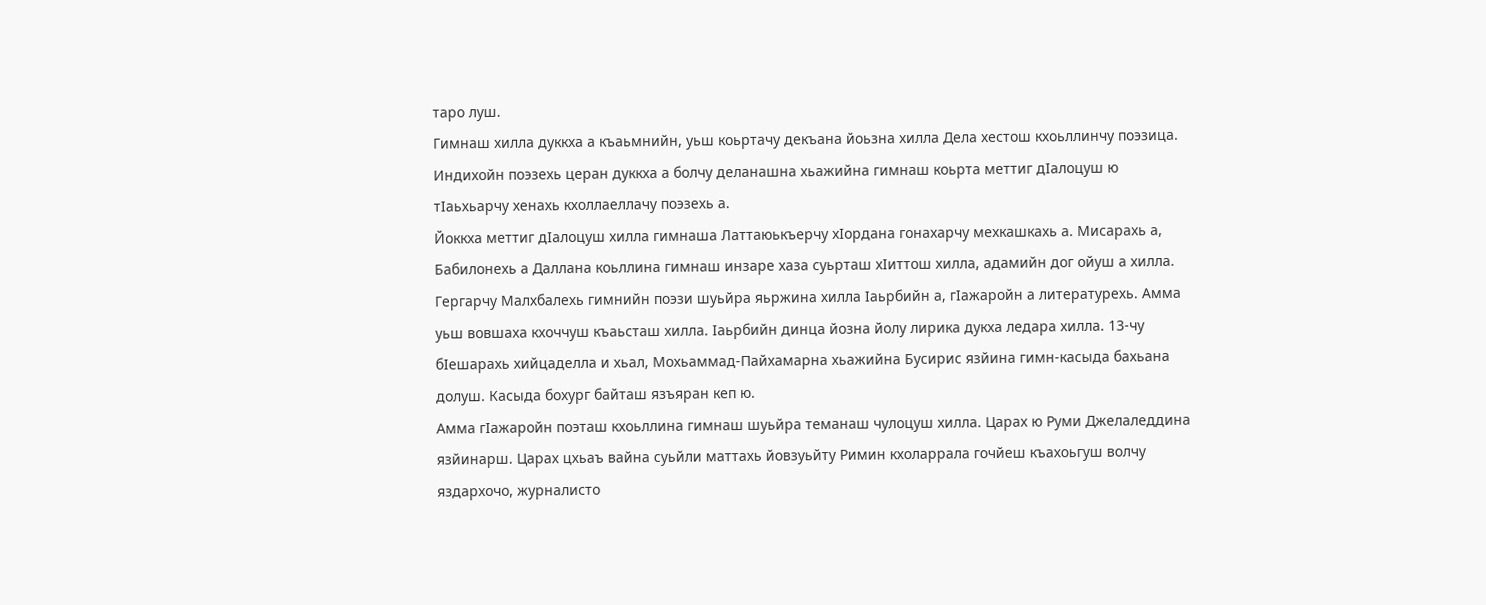таро луш.
Гимнаш хилла дуккха а къаьмнийн, уьш коьртачу декъана йоьзна хилла Дела хестош кхоьллинчу поэзица. Индихойн поэзехь церан дуккха а болчу деланашна хьажийна гимнаш коьрта меттиг дIалоцуш ю тIаьхьарчу хенахь кхоллаеллачу поэзехь а.
Йоккха меттиг дIалоцуш хилла гимнаша Латтаюькъерчу хIордана гонахарчу мехкашкахь а. Мисарахь а, Бабилонехь а Даллана коьллина гимнаш инзаре хаза суьрташ хIиттош хилла, адамийн дог ойуш а хилла.
Гергарчу Малхбалехь гимнийн поэзи шуьйра яьржина хилла Iаьрбийн а, гIажаройн а литературехь. Амма уьш вовшаха кхоччуш къаьсташ хилла. Iаьрбийн динца йозна йолу лирика дукха ледара хилла. 13-чу бIешарахь хийцаделла и хьал, Мохьаммад-Пайхамарна хьажийна Бусирис язйина гимн-касыда бахьана долуш. Касыда бохург байташ язъяран кеп ю.
Амма гIажаройн поэташ кхоьллина гимнаш шуьйра теманаш чулоцуш хилла. Царах ю Руми Джелаледдина язйинарш. Царах цхьаъ вайна суьйли маттахь йовзуьйту Римин кхоларрала гочйеш къахоьгуш волчу яздархочо, журналисто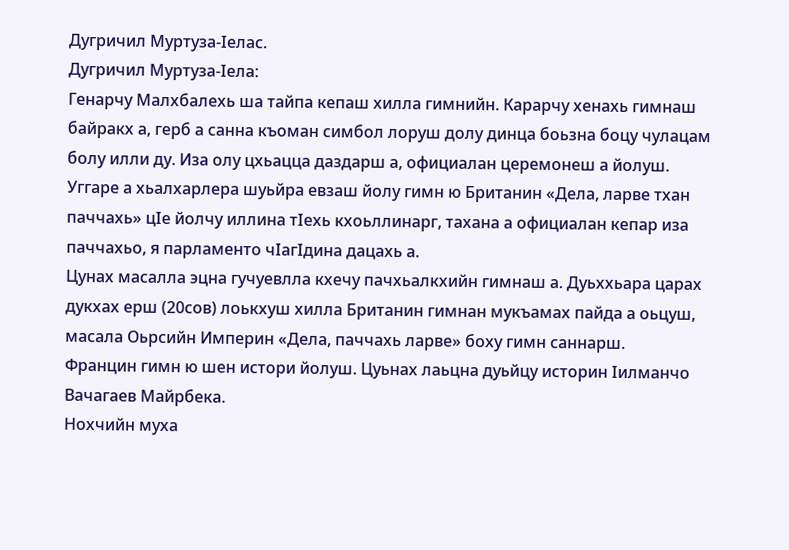Дугричил Муртуза-Iелас.
Дугричил Муртуза-Iела:
Генарчу Малхбалехь ша тайпа кепаш хилла гимнийн. Карарчу хенахь гимнаш байракх а, герб а санна къоман симбол лоруш долу динца боьзна боцу чулацам болу илли ду. Иза олу цхьацца даздарш а, официалан церемонеш а йолуш.
Уггаре а хьалхарлера шуьйра евзаш йолу гимн ю Британин «Дела, ларве тхан паччахь» цIе йолчу иллина тIехь кхоьллинарг, тахана а официалан кепар иза паччахьо, я парламенто чIагIдина дацахь а.
Цунах масалла эцна гучуевлла кхечу пачхьалкхийн гимнаш а. Дуьххьара царах дукхах ерш (20сов) лоькхуш хилла Британин гимнан мукъамах пайда а оьцуш, масала Оьрсийн Империн «Дела, паччахь ларве» боху гимн саннарш.
Францин гимн ю шен истори йолуш. Цуьнах лаьцна дуьйцу историн Iилманчо Вачагаев Майрбека.
Нохчийн муха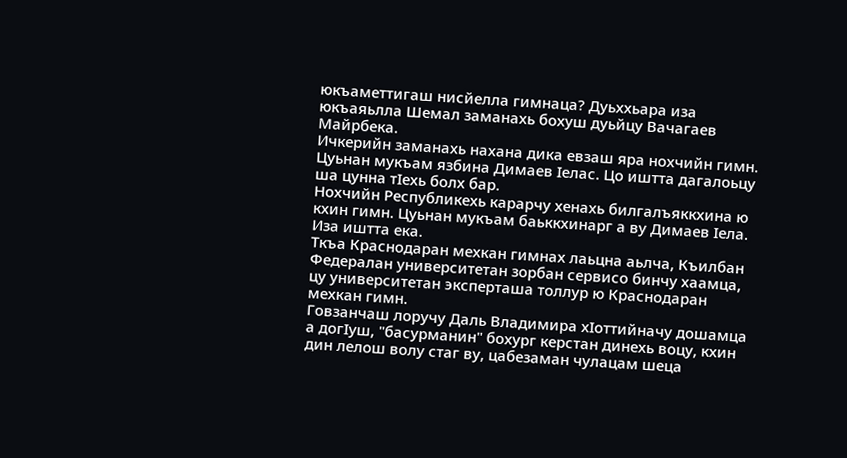юкъаметтигаш нисйелла гимнаца? Дуьххьара иза юкъаяьлла Шемал заманахь бохуш дуьйцу Вачагаев Майрбека.
Ичкерийн заманахь нахана дика евзаш яра нохчийн гимн. Цуьнан мукъам язбина Димаев Iелас. Цо иштта дагалоьцу ша цунна тIехь болх бар.
Нохчийн Республикехь карарчу хенахь билгалъяккхина ю кхин гимн. Цуьнан мукъам баьккхинарг а ву Димаев Iела. Иза иштта ека.
Ткъа Краснодаран мехкан гимнах лаьцна аьлча, Къилбан Федералан университетан зорбан сервисо бинчу хаамца, цу университетан эксперташа толлур ю Краснодаран мехкан гимн.
Говзанчаш лоручу Даль Владимира хIоттийначу дошамца а догIуш, "басурманин" бохург керстан динехь воцу, кхин дин лелош волу стаг ву, цабезаман чулацам шеца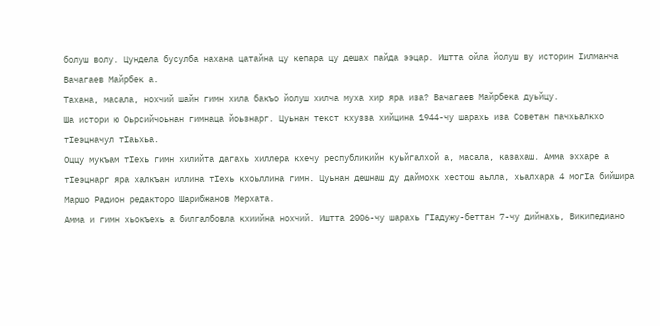болуш волу. Цундела бусулба нахана цатайна цу кепара цу дешах пайда ээцар. Иштта ойла йолуш ву историн Iилманча Вачагаев Майрбек а.
Тахана, масала, нохчий шайн гимн хила бакъо йолуш хилча муха хир яра иза? Вачагаев Майрбека дуьйцу.
Ша истори ю Оьрсийчоьнан гимнаца йоьзнарг. Цуьнан текст кхузза хийцина 1944-чу шарахь иза Советан пачхьалкхо тIеэцначул тIаьхьа.
Оццу мукъам тIехь гимн хилийта дагахь хиллера кхечу республикийн куьйгалхой а, масала, казахаш. Амма эххаре а тIеэцнарг яра халкъан иллина тIехь кхоьллина гимн. Цуьнан дешнаш ду даймохк хестош аьлла, хьалхара 4 могIа бийшира Маршо Радион редакторо Шарибжанов Мерхата.
Амма и гимн хьокъехь а билгалбовла кхиийна нохчий. Иштта 2006-чу шарахь ГIадужу-беттан 7-чу дийнахь, Википедиано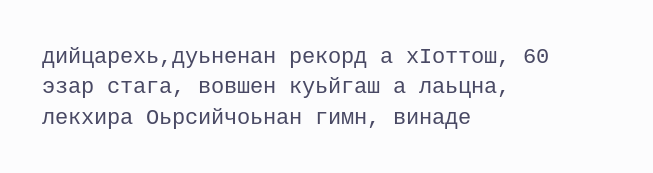дийцарехь,дуьненан рекорд а хIоттош, 60 эзар стага, вовшен куьйгаш а лаьцна, лекхира Оьрсийчоьнан гимн, винаде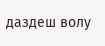даздеш волу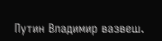Путин Владимир вазвеш.